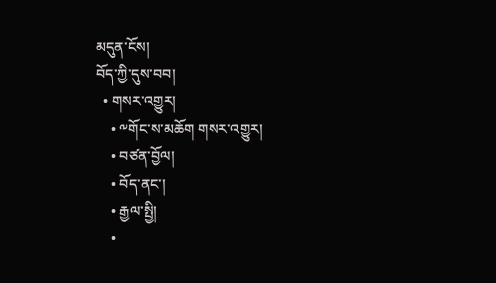མདུན་ངོས།
བོད་ཀྱི་དུས་བབ།
  • གསར་འགྱུར།
    • ༸གོང་ས་མཆོག གསར་འགྱུར།
    • བཙན་བྱོལ།
    • བོད་ནང་།
    • རྒྱལ་སྤྱི།
    •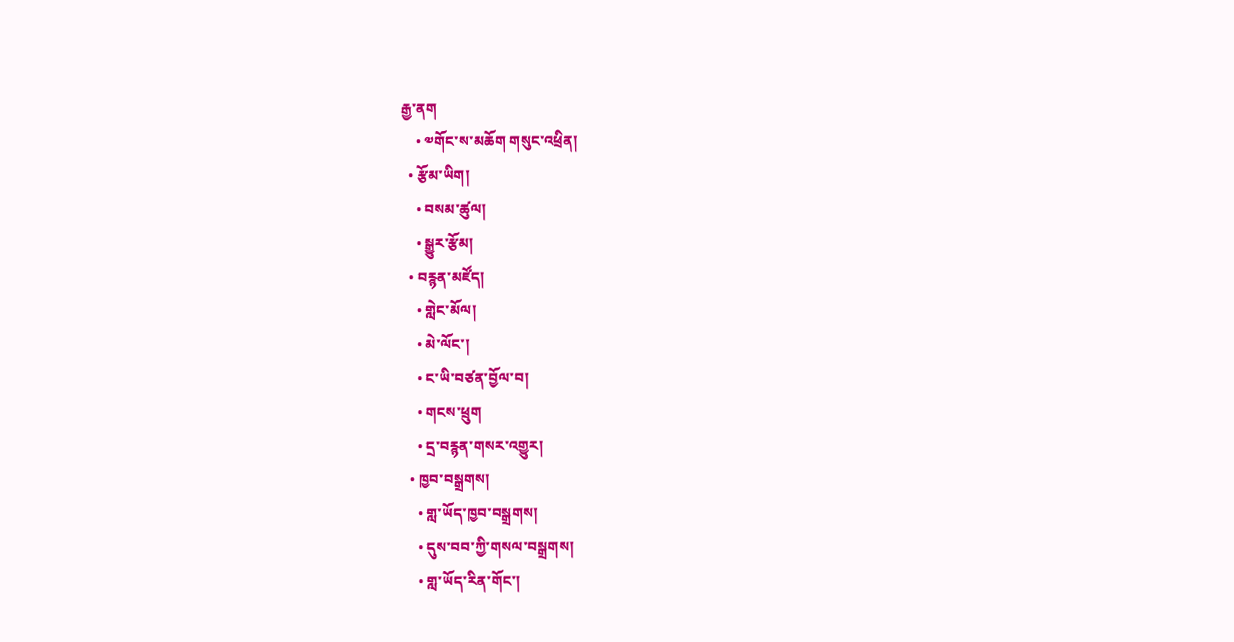རྒྱ་ནག
    • ༧གོང་ས་མཆོག གསུང་འཕྲིན།
  • རྩོམ་ཡིག།
    • བསམ་ཚུལ།
    • སྒྱུར་རྩོམ།
  • བརྙན་མཛོད།
    • གླེང་མོལ།
    • མེ་ལོང་།
    • ང་ཡི་བཙན་བྱོལ་བ།
    • གངས་ཕྲུག
    • དྲ་བརྙན་གསར་འགྱུར།
  • ཁྱབ་བསྒྲགས།
    • གླ་ཡོད་ཁྱབ་བསྒྲགས།
    • དུས་བབ་ཀྱི་གསལ་བསྒྲགས།
    • གླ་ཡོད་རིན་གོང་།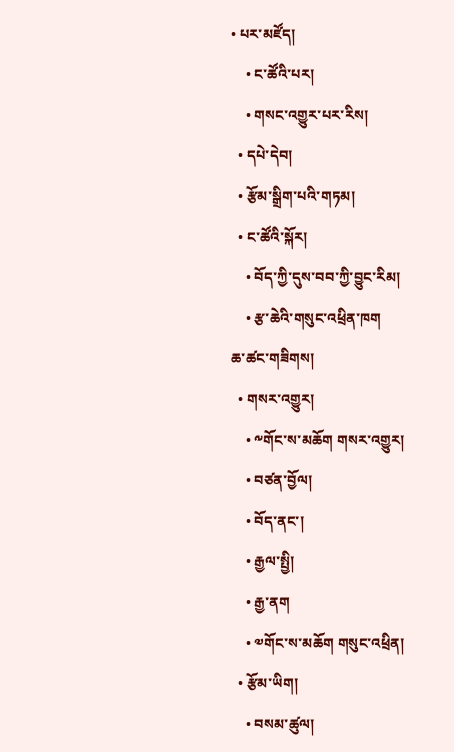• པར་མཛོད།
    • ང་ཚོའི་པར།
    • གསང་འགྱུར་པར་རིས།
  • དཔེ་དེབ།
  • རྩོམ་སྒྲིག་པའི་གཏམ།
  • ང་ཚོའི་སྐོར།
    • བོད་ཀྱི་དུས་བབ་ཀྱི་བྱུང་རིམ།
    • རྩ་ཆེའི་གསུང་འཕྲིན་ཁག
ཆ་ཚང་གཟིགས།
  • གསར་འགྱུར།
    • ༸གོང་ས་མཆོག གསར་འགྱུར།
    • བཙན་བྱོལ།
    • བོད་ནང་།
    • རྒྱལ་སྤྱི།
    • རྒྱ་ནག
    • ༧གོང་ས་མཆོག གསུང་འཕྲིན།
  • རྩོམ་ཡིག།
    • བསམ་ཚུལ།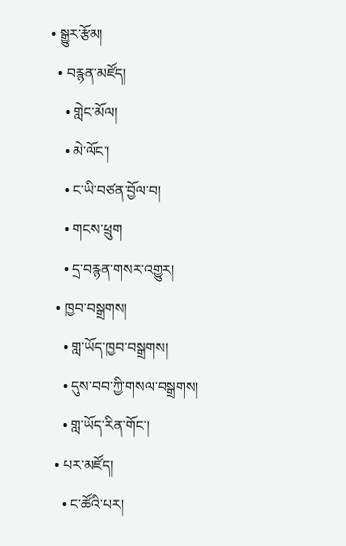• སྒྱུར་རྩོམ།
  • བརྙན་མཛོད།
    • གླེང་མོལ།
    • མེ་ལོང་།
    • ང་ཡི་བཙན་བྱོལ་བ།
    • གངས་ཕྲུག
    • དྲ་བརྙན་གསར་འགྱུར།
  • ཁྱབ་བསྒྲགས།
    • གླ་ཡོད་ཁྱབ་བསྒྲགས།
    • དུས་བབ་ཀྱི་གསལ་བསྒྲགས།
    • གླ་ཡོད་རིན་གོང་།
  • པར་མཛོད།
    • ང་ཚོའི་པར།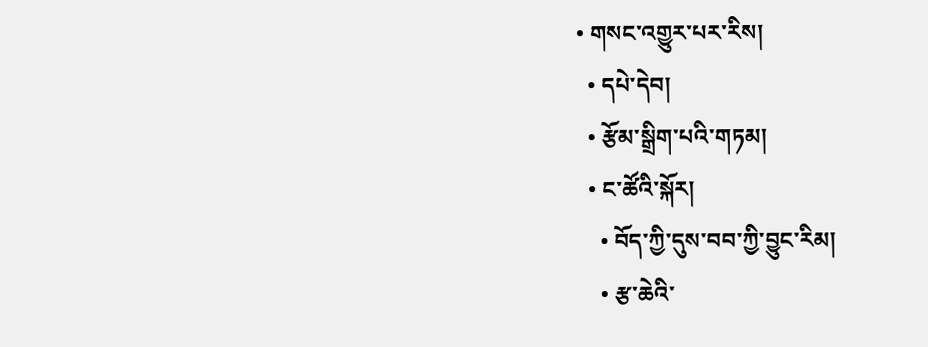• གསང་འགྱུར་པར་རིས།
  • དཔེ་དེབ།
  • རྩོམ་སྒྲིག་པའི་གཏམ།
  • ང་ཚོའི་སྐོར།
    • བོད་ཀྱི་དུས་བབ་ཀྱི་བྱུང་རིམ།
    • རྩ་ཆེའི་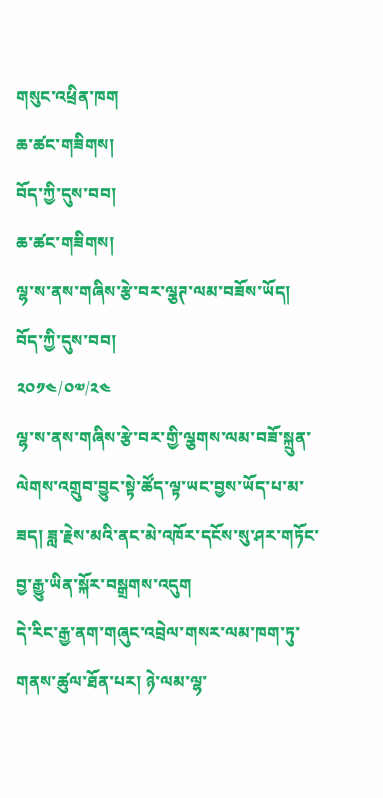གསུང་འཕྲིན་ཁག
ཆ་ཚང་གཟིགས།
བོད་ཀྱི་དུས་བབ།
ཆ་ཚང་གཟིགས།
ལྷ་ས་ནས་གཞིས་རྩེ་བར་ལྕཊ་ལམ་བཟོས་ཡོད།
བོད་ཀྱི་དུས་བབ།
༢༠༡༤/༠༧/༢༤
ལྷ་ས་ནས་གཞིས་རྩེ་བར་གྱི་ལྕགས་ལམ་བཟོ་སྐྲུན་ལེགས་འགྲུབ་བྱུང་སྟེ་ཚོད་ལྟ་ཡང་བྱས་ཡོད་པ་མ་ཟད། ཟླ་རྗེས་མའི་ནང་མེ་འཁོར་དངོས་སུ་ཤར་གཏོང་བྱ་རྒྱུ་ཡིན་སྐོར་བསྒྲགས་འདུག
དེ་རིང་རྒྱ་ནག་གཞུང་འབྲེལ་གསར་ལམ་ཁག་ཏུ་གནས་ཚུལ་ཐོན་པར། ཉེ་ལམ་ལྷ་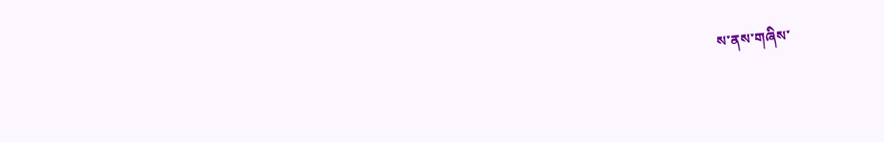ས་ནས་གཞིས་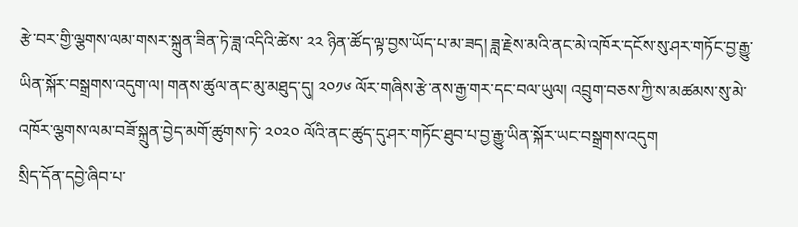རྩེ་བར་གྱི་ལྕགས་ལམ་གསར་སྐྲུན་ཟིན་ཏེ་ཟླ་འདིའི་ཚེས་ ༢༢ ཉིན་ཚོད་ལྟ་བྱས་ཡོད་པ་མ་ཟད། ཟླ་རྗེས་མའི་ནང་མེ་འཁོར་དངོས་སུ་ཤར་གཏོང་བྱ་རྒྱུ་ཡིན་སྐོར་བསྒྲགས་འདུག་ལ། གནས་ཚུལ་ནང་མུ་མཐུད་དུ། ༢༠༡༦ ལོར་གཞིས་རྩེ་ནས་རྒྱ་གར་དང་བལ་ཡུལ། འབྲུག་བཅས་ཀྱི་ས་མཚམས་སུ་མེ་འཁོར་ལྕགས་ལམ་བཟོ་སྐྲུན་བྱེད་མགོ་ཚུགས་ཏེ་ ༢༠༢༠ ལོའི་ནང་ཚུད་དུ་ཤར་གཏོང་ཐུབ་པ་བྱ་རྒྱུ་ཡིན་སྐོར་ཡང་བསྒྲགས་འདུག
སྲིད་དོན་དབྱེ་ཞིབ་པ་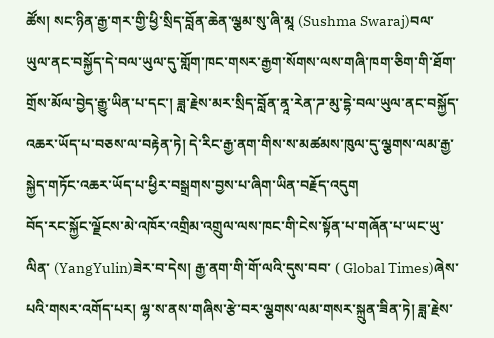ཚོས། སང་ཉིན་རྒྱ་གར་གྱི་ཕྱི་སྲིད་བློན་ཆེན་ལྕམ་སུ་ཞི་མཱ (Sushma Swaraj)བལ་ཡུལ་ནང་བསྐྱོད་དེ་བལ་ཡུལ་དུ་གློག་ཁང་གསར་རྒྱག་སོགས་ལས་གཞི་ཁག་ཅིག་གི་ཐོག་གྲོས་མོལ་བྱེད་རྒྱུ་ཡིན་པ་དང་། ཟླ་རྗེས་མར་སྲིད་བློན་ནཱ་རེན་ཌ་མུ་དྷེ་བལ་ཡུལ་ནང་བསྐྱོད་འཆར་ཡོད་པ་བཅས་ལ་བརྟེན་ཏེ། དེ་རིང་རྒྱ་ནག་གིས་ས་མཚམས་ཁུལ་དུ་ལྕགས་ལམ་རྒྱ་སྐྱེད་གཏོང་འཆར་ཡོད་པ་ཕྱིར་བསྒྲགས་བྱས་པ་ཞིག་ཡིན་བརྗོད་འདུག
བོད་རང་སྐྱོང་ལྗོངས་མེ་འཁོར་འགྲིམ་འགྲུལ་ལས་ཁང་གི་ངེས་སྟོན་པ་གཞོན་པ་ཡང་ཡུ་ལིན་ (YangYulin)ཟེར་བ་དེས། རྒྱ་ནག་གི་གོ་ལའི་དུས་བབ་ ( Global Times)ཞེས་པའི་གསར་འགོད་པར། ལྷ་ས་ནས་གཞིས་རྩེ་བར་ལྕགས་ལམ་གསར་སྐྲུན་ཟིན་ཏེ། ཟླ་རྗེས་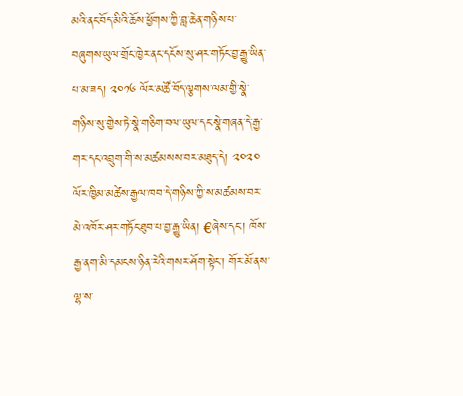མའི་ནང་བོད་མིའི་ཆོས་ཕྱོགས་ཀྱི་བླ་ཆེན་གཉིས་པ་བཞུགས་ཡུལ་གྲོང་ཁྱེར་ནང་དངོས་སུ་ཤར་གཏོང་བྱ་རྒྱུ་ཡིན་པ་མ་ཟད། ༢༠༡༦ ལོར་མཚོ་བོད་ལྕགས་ལམ་གྱི་སྣེ་གཉིས་སུ་གྱེས་ཏེ་སྣེ་གཅིག་བལ་ཡུལ་དང་སྣེ་གཞན་དེ་རྒྱ་གར་དང་འབྲུག་གི་ས་མཚམསས་བར་མཐུད་དེ། ༢༠༢༠ ལོར་ཁྱིམ་མཚེས་རྒྱལ་ཁབ་དེ་གཉིས་ཀྱི་ས་མཚམས་བར་མེ་འཁོར་ཤར་གཏོང་ཐུབ་པ་བྱ་རྒྱུ་ཡིན། €ཞེས་དང་། ཁོས་རྒྱ་ནག་མི་དམངས་ཉིན་རེའི་གསར་ཤོག་སྟེང་། གོར་མོ་ནས་ལྷ་ས་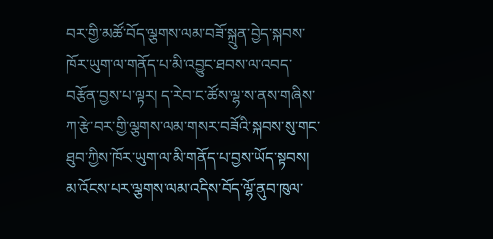བར་གྱི་མཚོ་བོད་ལྕགས་ལམ་བཟོ་སྐྲུན་བྱེད་སྐབས་ཁོར་ཡུག་ལ་གནོད་པ་མི་འབྱུང་ཐབས་ལ་འབད་བརྩོན་བྱས་པ་ལྟར། ད་རེབ་ང་ཚོས་ལྷ་ས་ནས་གཞིས་ཀ་རྩེ་བར་གྱི་ལྕགས་ལམ་གསར་བཟོའི་སྐབས་སུ་གང་ཐུབ་ཀྱིས་ཁོར་ཡུག་ལ་མི་གནོད་པ་བྱས་ཡོད་སྟབས། མ་འོངས་པར་ལྕགས་ལམ་འདིས་བོད་ལྷོ་ནུབ་ཁུལ་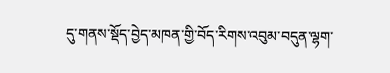དུ་གནས་སྡོད་བྱེད་མཁན་གྱི་བོད་རིགས་འབུམ་བདུན་ལྷག་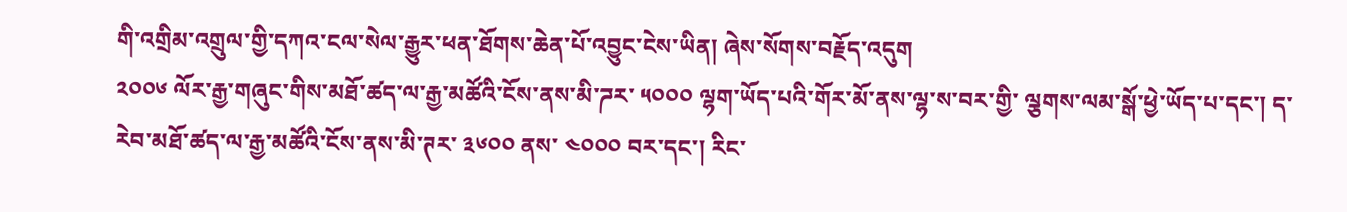གི་འགྲིམ་འགྲུལ་གྱི་དཀའ་ངལ་སེལ་རྒྱུར་ཕན་ཐོགས་ཆེན་པོ་འབྱུང་ངེས་ཡིན། ཞེས་སོགས་བརྗོད་འདུག
༢༠༠༦ ལོར་རྒྱ་གཞུང་གིས་མཐོ་ཚད་ལ་རྒྱ་མཚོའི་ངོས་ནས་མི་ཌར་ ༥༠༠༠ ལྷག་ཡོད་པའི་གོར་མོ་ནས་ལྷ་ས་བར་གྱི་ ལྕགས་ལམ་སྒོ་ཕྱེ་ཡོད་པ་དང་། ད་རེབ་མཐོ་ཚད་ལ་རྒྱ་མཚོའི་ངོས་ནས་མི་ཊར་ ༣༦༠༠ ནས་ ༤༠༠༠ བར་དང་། རིང་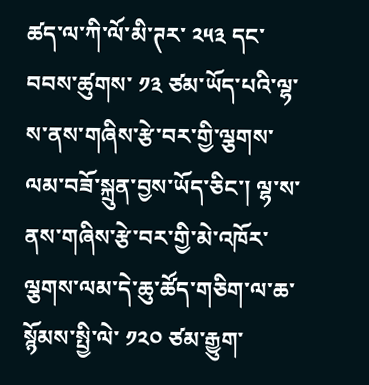ཚད་ལ་ཀི་ལོ་མི་ཊར་ ༢༥༣ དང་བབས་ཚུགས་ ༡༣ ཙམ་ཡོད་པའི་ལྷ་ས་ནས་གཞིས་རྩེ་བར་གྱི་ལྕགས་ལམ་བཟོ་སྐྲུན་བྱས་ཡོད་ཅིང་། ལྷ་ས་ནས་གཞིས་རྩེ་བར་གྱི་མེ་འཁོར་ལྕགས་ལམ་དེ་ཆུ་ཚོད་གཅིག་ལ་ཆ་སྙོམས་སྤྱི་ལེ་ ༡༢༠ ཙམ་རྒྱུག་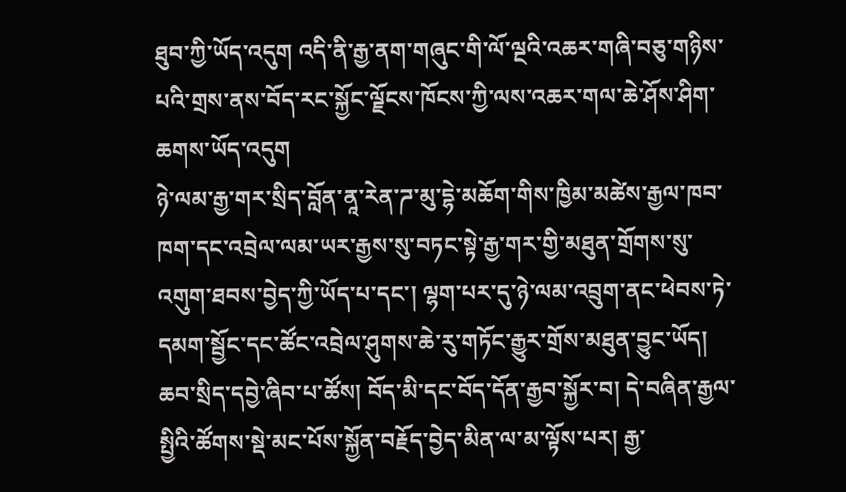ཐུབ་ཀྱི་ཡོད་འདུག འདི་ནི་རྒྱ་ནག་གཞུང་གི་ལོ་ལྔའི་འཆར་གཞི་བཅུ་གཉིས་པའི་གྲས་ནས་བོད་རང་སྐྱོང་ལྗོངས་ཁོངས་ཀྱི་ལས་འཆར་གལ་ཆེ་ཤོས་ཤིག་ཆགས་ཡོད་འདུག
ཉེ་ལམ་རྒྱ་གར་སྲིད་བློན་ནཱ་རེན་ཌ་མུ་དྷེ་མཆོག་གིས་ཁྱིམ་མཚེས་རྒྱལ་ཁབ་ཁག་དང་འབྲེལ་ལམ་ཡར་རྒྱས་སུ་བཏང་སྟེ་རྒྱ་གར་གྱི་མཐུན་གྲོགས་སུ་འགུག་ཐབས་བྱེད་ཀྱི་ཡོད་པ་དང་། ལྷག་པར་དུ་ཉེ་ལམ་འབྲུག་ནང་ཕེབས་ཏེ་དམག་སྦྱོང་དང་ཚོང་འབྲེལ་ཤུགས་ཆེ་རུ་གཏོང་རྒྱུར་གྲོས་མཐུན་བྱུང་ཡོད།
ཆབ་སྲིད་དབྱེ་ཞིབ་པ་ཚོས། བོད་མི་དང་བོད་དོན་རྒྱབ་སྐྱོར་བ། དེ་བཞིན་རྒྱལ་སྤྱིའི་ཚོགས་སྡེ་མང་པོས་སྐྱོན་བརྗོད་བྱེད་མིན་ལ་མ་ལྟོས་པར། རྒྱ་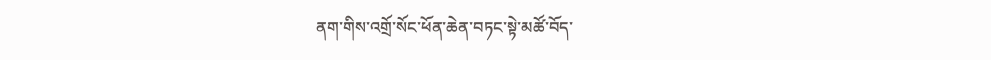ནག་གིས་འགྲོ་སོང་ཕོན་ཆེན་བཏང་སྟེ་མཚོ་བོད་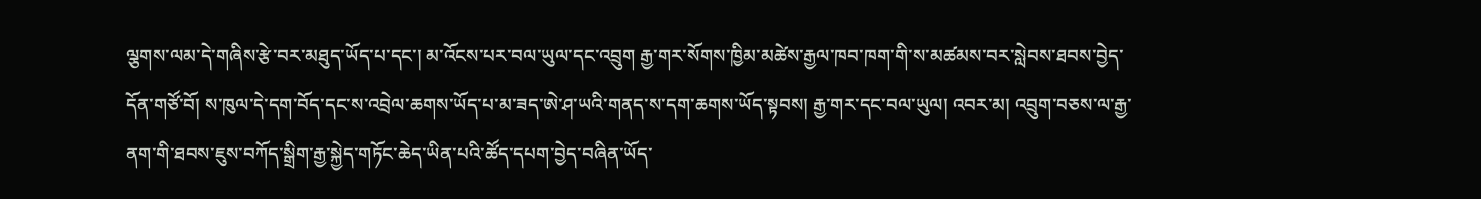ལྕགས་ལམ་དེ་གཞིས་རྩེ་བར་མཐུད་ཡོད་པ་དང་། མ་འོངས་པར་བལ་ཡུལ་དང་འབྲུག རྒྱ་གར་སོགས་ཁྱིམ་མཚེས་རྒྱལ་ཁབ་ཁག་གི་ས་མཚམས་བར་སླེབས་ཐབས་བྱེད་དོན་གཙོ་བོ། ས་ཁུལ་དེ་དག་བོད་དང་ས་འབྲེལ་ཆགས་ཡོད་པ་མ་ཟད་ཨེ་ཤ་ཡའི་གནད་ས་དག་ཆགས་ཡོད་སྟབས། རྒྱ་གར་དང་བལ་ཡུལ། འབར་མ། འབྲུག་བཅས་ལ་རྒྱ་ནག་གི་ཐབས་ཇུས་བཀོད་སྒྲིག་རྒྱ་སྐྱེད་གཏོང་ཆེད་ཡིན་པའི་ཚོད་དཔག་བྱེད་བཞིན་ཡོད་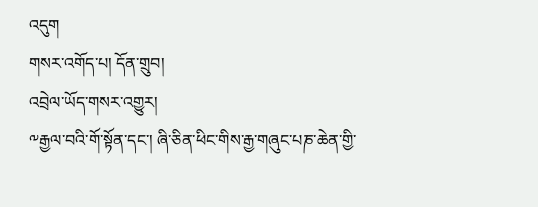འདུག
གསར་འགོད་པ། དོན་གྲུབ།
འབྲེལ་ཡོད་གསར་འགྱུར།
༸རྒྱལ་བའི་གོ་སྟོན་དང་། ཞི་ཅིན་ཕིང་གིས་རྒྱ་གཞུང་པཎ་ཆེན་གྱི་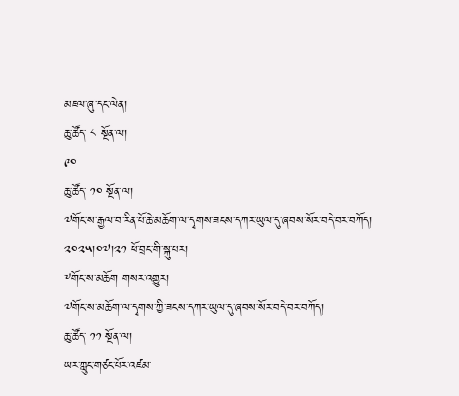མཇལ་ཞུ་དང་ལེན།
ཆུ་ཚོད་ ༨ སྔོན་ལ།
༩༠
ཆུ་ཚོད་ ༡༠ སྔོན་ལ།
༧གོང་ས་རྒྱལ་བ་རིན་པོ་ཆེ་མཆོག་ལ་དྭགས་ཟངས་དཀར་ཡུལ་དུ་ཞབས་སོར་བདེ་བར་བཀོད། ༢༠༢༥།༠༧།༢༡ ཕོ་བྲང་གི་སྐུ་པར།
༸གོང་ས་མཆོག གསར་འགྱུར།
༧གོང་ས་མཆོག་ལ་དྭགས་ཀྱི་ཟངས་དཀར་ཡུལ་དུ་ཞབས་སོར་བདེ་བར་བཀོད།
ཆུ་ཚོད་ ༡༡ སྔོན་ལ།
ཡར་ཀླུང་གཙང་པོར་འཛམ་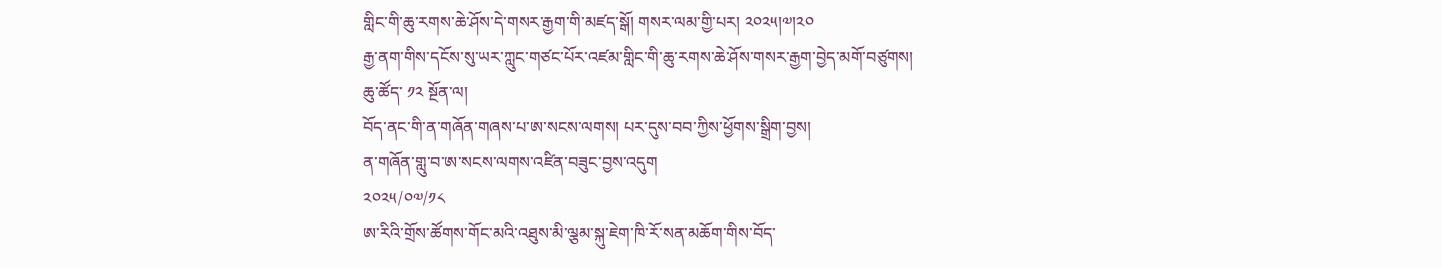གླིང་གི་ཆུ་རགས་ཆེ་ཤོས་དེ་གསར་རྒྱག་གི་མཛད་སྒོ། གསར་ལམ་གྱི་པར། ༢༠༢༥།༧།༢༠
རྒྱ་ནག་གིས་དངོས་སུ་ཡར་ཀླུང་གཙང་པོར་འཛམ་གླིང་གི་ཆུ་རགས་ཆེ་ཤོས་གསར་རྒྱག་བྱེད་མགོ་བཙུགས།
ཆུ་ཚོད་ ༡༢ སྔོན་ལ།
བོད་ནང་གི་ན་གཞོན་གཞས་པ་ཨ་སངས་ལགས། པར་དུས་བབ་ཀྱིས་ཕྱོགས་སྒྲིག་བྱས།
ན་གཞོན་གླུ་བ་ཨ་སངས་ལགས་འཛིན་བཟུང་བྱས་འདུག
༢༠༢༥/༠༧/༡༨
ཨ་རིའི་གྲོས་ཚོགས་གོང་མའི་འཐུས་མི་ལྕམ་སྐུ་ཇེག་ཁི་རོ་སན་མཆོག་གིས་བོད་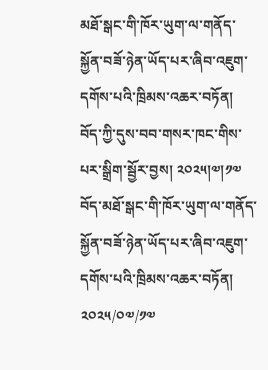མཐོ་སྒང་གི་ཁོར་ཡུག་ལ་གནོད་སྐྱོན་བཟོ་ཉེན་ཡོད་པར་ཞིབ་འཇུག་དགོས་པའི་ཁྲིམས་འཆར་བཏོན། བོད་ཀྱི་དུས་བབ་གསར་ཁང་གིས་པར་སྒྲིག་སྦྱོར་བྱས། ༢༠༢༥།༧།༡༧
བོད་མཐོ་སྒང་གི་ཁོར་ཡུག་ལ་གནོད་སྐྱོན་བཟོ་ཉེན་ཡོད་པར་ཞིབ་འཇུག་དགོས་པའི་ཁྲིམས་འཆར་བཏོན།
༢༠༢༥/༠༧/༡༧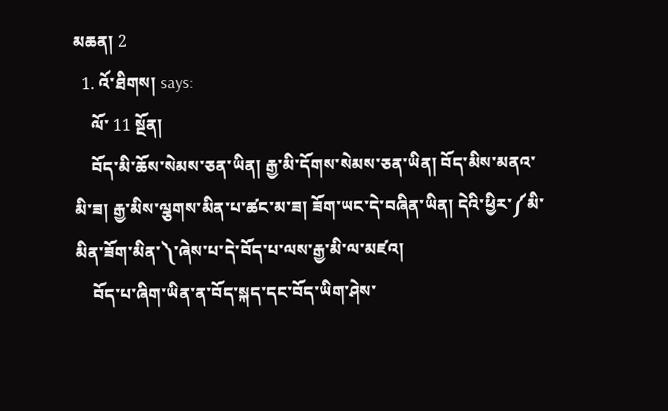མཆན། 2
  1. འོ་ཐིགས། says:
    ལོ་ 11 སྔོན།
    བོད་མི་ཆོས་སེམས་ཅན་ཡིན། རྒྱ་མི་དོགས་སེམས་ཅན་ཡིན། བོད་མིས་མནའ་མི་ཟ། རྒྱ་མིས་ལྕགས་མིན་པ་ཚང་མ་ཟ། ཟོག་ཡང་དེ་བཞིན་ཡིན། དེའི་ཕྱིར་༼མི་མིན་ཟོག་མིན་༽་ཞེས་པ་དེ་བོད་པ་ལས་རྒྱ་མི་ལ་མཛའ།
    བོད་པ་ཞིག་ཡིན་ན་བོད་སྐད་དང་བོད་ཡིག་ཤེས་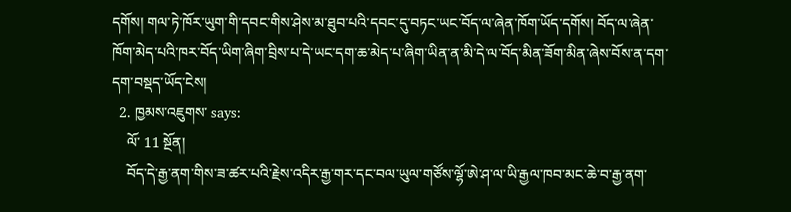དགོས། གལ་ཏེ་ཁོར་ཡུག་གི་དབང་གིས་ཤེས་མ་ཐུབ་པའི་དབང་དུ་བཏང་ཡང་བོད་ལ་ཞེན་ཁོག་ཡོད་དགོས། བོད་ལ་ཞེན་ཁོག་མེད་པའི་ཁར་བོད་ཡིག་ཞིག་བྲིས་པ་དེ་ཡང་དག་ཆ་མེད་པ་ཞིག་ཡིན་ན་མི་དེ་ལ་བོད་མིན་ཟོག་མིན་ཞེས་བོས་ན་དག་དག་བསྡད་ཡོད་ངེས།
  2. ཁྱམས་འཇུགས་ says:
    ལོ་ 11 སྔོན།
    བོད་དེ་རྒྱ་ནག་གིས་ཟ་ཚར་པའི་རྗེས་འདིར་རྒྱ་གར་དང་བལ་ཡུལ་གཙོས་ལྷོ་ཨེ་ཤ་ལ་ཡི་རྒྱལ་ཁབ་མང་ཆེ་བ་རྒྱ་ནག་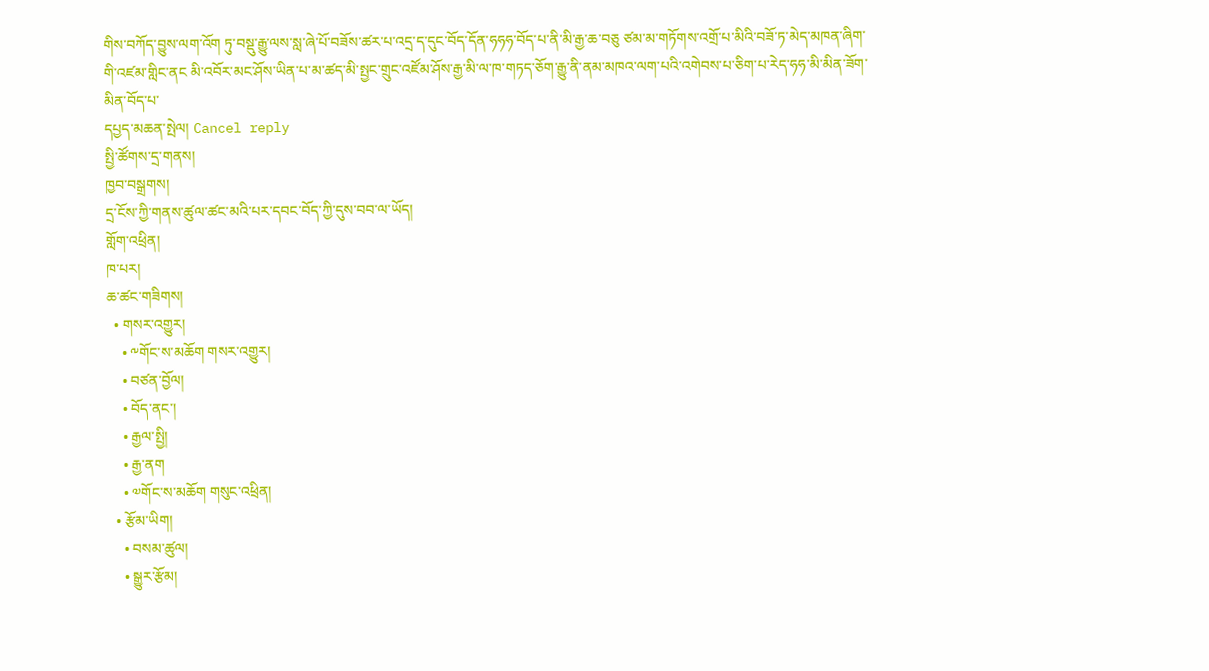གིས་བཀོད་བྱུས་ལག་འོག ཏུ་བསྡུ་རྒྱུ་ལས་སླ་ཞེ་པོ་བཟོས་ཚར་པ་འདྲ་ད་དུང་བོད་དོན་ཧཧཧ་བོད་པ་ནི་མི་རྒྱ་ཆ་བཅུ ཙམ་མ་གཏོགས་འགྲོ་པ་མིའི་བཟོ་ཏ་མེད་མཁན་ཞིག་གི་འཛམ་གླིང་ནང མི་འབོར་མང་ཤོས་ཡིན་པ་མ་ཚད་མི་སྤྱང་གྲུང་འཛོམ་ཤོས་རྒྱ་མི་ལ་ཁ་གཏད་ཅོག་རྒྱུ་ནི་ནམ་མཁའ་ལག་པའི་འགེབས་པ་ཅིག་པ་རེད་ཧཧ་མི་མིན་ཟོག་མིན་བོད་པ་
དཔྱད་མཆན་སྤེལ། Cancel reply
སྤྱི་ཚོགས་དྲ་གནས།
ཁྱབ་བསྒྲགས།
དྲ་ངོས་ཀྱི་གནས་ཚུལ་ཚང་མའི་པར་དབང་བོད་ཀྱི་དུས་བབ་ལ་ཡོད།
གློག་འཕྲིན།
ཁ་པར།
ཆ་ཚང་གཟིགས།
  • གསར་འགྱུར།
    • ༸གོང་ས་མཆོག གསར་འགྱུར།
    • བཙན་བྱོལ།
    • བོད་ནང་།
    • རྒྱལ་སྤྱི།
    • རྒྱ་ནག
    • ༧གོང་ས་མཆོག གསུང་འཕྲིན།
  • རྩོམ་ཡིག།
    • བསམ་ཚུལ།
    • སྒྱུར་རྩོམ།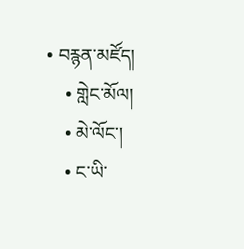• བརྙན་མཛོད།
    • གླེང་མོལ།
    • མེ་ལོང་།
    • ང་ཡི་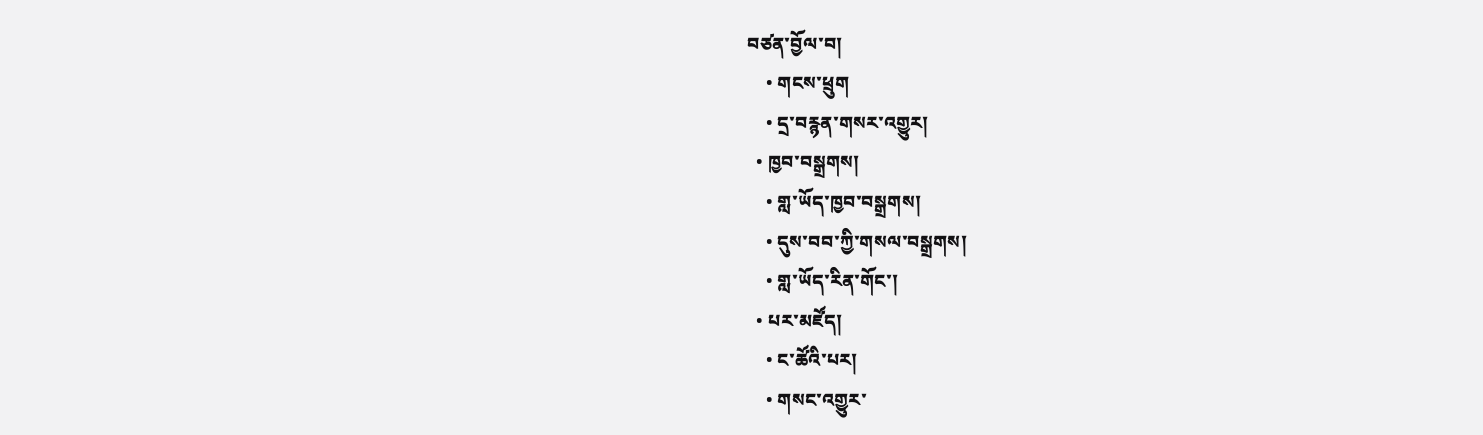བཙན་བྱོལ་བ།
    • གངས་ཕྲུག
    • དྲ་བརྙན་གསར་འགྱུར།
  • ཁྱབ་བསྒྲགས།
    • གླ་ཡོད་ཁྱབ་བསྒྲགས།
    • དུས་བབ་ཀྱི་གསལ་བསྒྲགས།
    • གླ་ཡོད་རིན་གོང་།
  • པར་མཛོད།
    • ང་ཚོའི་པར།
    • གསང་འགྱུར་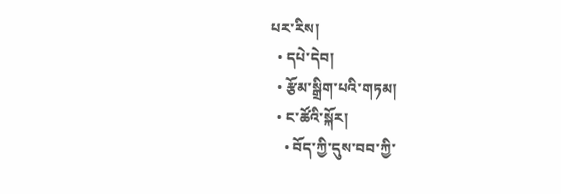པར་རིས།
  • དཔེ་དེབ།
  • རྩོམ་སྒྲིག་པའི་གཏམ།
  • ང་ཚོའི་སྐོར།
    • བོད་ཀྱི་དུས་བབ་ཀྱི་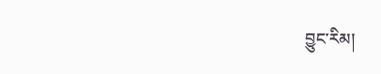བྱུང་རིམ།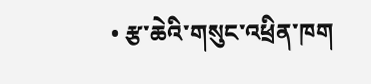• རྩ་ཆེའི་གསུང་འཕྲིན་ཁག